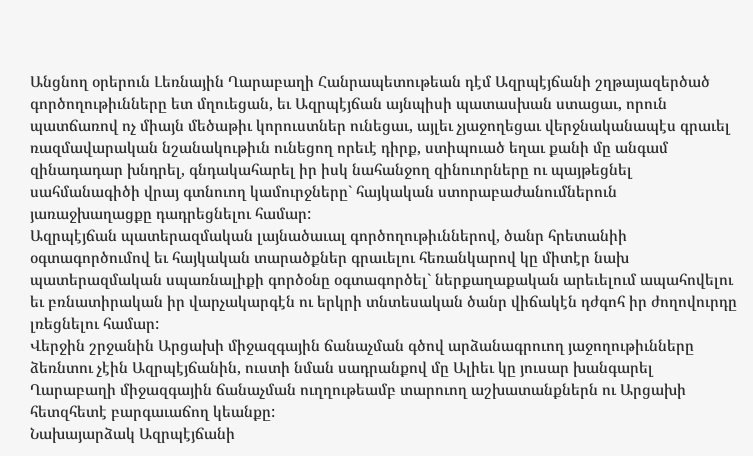Անցնող օրերուն Լեռնային Ղարաբաղի Հանրապետութեան դէմ Ազրպէյճանի շղթայազերծած գործողութիւնները ետ մղուեցան, եւ Ազրպէյճան այնպիսի պատասխան ստացաւ, որուն պատճառով ոչ միայն մեծաթիւ կորուստներ ունեցաւ, այլեւ չյաջողեցաւ վերջնականապէս գրաւել ռազմավարական նշանակութիւն ունեցող որեւէ դիրք, ստիպուած եղաւ քանի մը անգամ զինադադար խնդրել, գնդակահարել իր իսկ նահանջող զինուորները ու պայթեցնել սահմանագիծի վրայ գտնուող կամուրջները` հայկական ստորաբաժանումներուն յառաջխաղացքը դադրեցնելու համար:
Ազրպէյճան պատերազմական լայնածաւալ գործողութիւններով, ծանր հրետանիի օգտագործումով եւ հայկական տարածքներ գրաւելու հեռանկարով կը միտէր նախ պատերազմական սպառնալիքի գործօնը օգտագործել` ներքաղաքական արեւելում ապահովելու եւ բռնատիրական իր վարչակարգէն ու երկրի տնտեսական ծանր վիճակէն դժգոհ իր ժողովուրդը լռեցնելու համար:
Վերջին շրջանին Արցախի միջազգային ճանաչման գծով արձանագրուող յաջողութիւնները ձեռնտու չէին Ազրպէյճանին, ուստի նման սադրանքով մը Ալիեւ կը յուսար խանգարել Ղարաբաղի միջազգային ճանաչման ուղղութեամբ տարուող աշխատանքներն ու Արցախի հետզհետէ բարգաւաճող կեանքը:
Նախայարձակ Ազրպէյճանի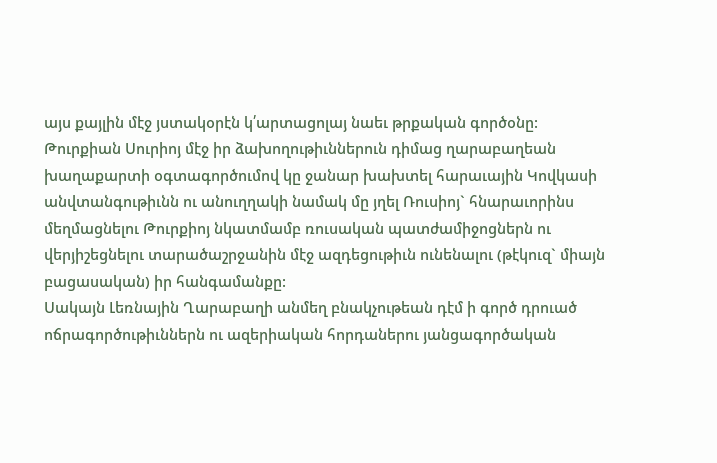այս քայլին մէջ յստակօրէն կ՛արտացոլայ նաեւ թրքական գործօնը:
Թուրքիան Սուրիոյ մէջ իր ձախողութիւններուն դիմաց ղարաբաղեան խաղաքարտի օգտագործումով կը ջանար խախտել հարաւային Կովկասի անվտանգութիւնն ու անուղղակի նամակ մը յղել Ռուսիոյ` հնարաւորինս մեղմացնելու Թուրքիոյ նկատմամբ ռուսական պատժամիջոցներն ու վերյիշեցնելու տարածաշրջանին մէջ ազդեցութիւն ունենալու (թէկուզ` միայն բացասական) իր հանգամանքը:
Սակայն Լեռնային Ղարաբաղի անմեղ բնակչութեան դէմ ի գործ դրուած ոճրագործութիւններն ու ազերիական հորդաներու յանցագործական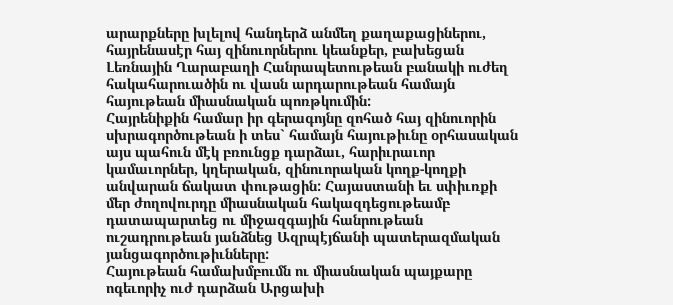արարքները խլելով հանդերձ անմեղ քաղաքացիներու, հայրենասէր հայ զինուորներու կեանքեր, բախեցան Լեռնային Ղարաբաղի Հանրապետութեան բանակի ուժեղ հակահարուածին ու վասն արդարութեան համայն հայութեան միասնական պոռթկումին:
Հայրենիքին համար իր գերագոյնը զոհած հայ զինուորին սխրագործութեան ի տես` համայն հայութիւնը օրհասական այս պահուն մէկ բռունցք դարձաւ, հարիւրաւոր կամաւորներ, կղերական, զինուորական կողք-կողքի անվարան ճակատ փութացին: Հայաստանի եւ սփիւռքի մեր ժողովուրդը միասնական հակազդեցութեամբ դատապարտեց ու միջազգային հանրութեան ուշադրութեան յանձնեց Ազրպէյճանի պատերազմական յանցագործութիւնները:
Հայութեան համախմբումն ու միասնական պայքարը ոգեւորիչ ուժ դարձան Արցախի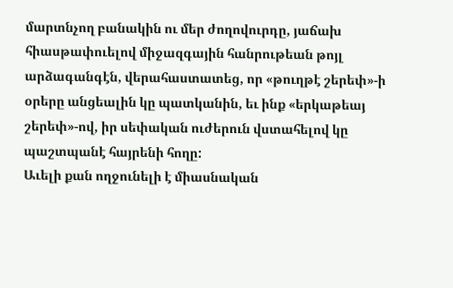մարտնչող բանակին ու մեր ժողովուրդը, յաճախ հիասթափուելով միջազգային հանրութեան թոյլ արձագանգէն, վերահաստատեց, որ «թուղթէ շերեփ»-ի օրերը անցեալին կը պատկանին, եւ ինք «երկաթեայ շերեփ»-ով, իր սեփական ուժերուն վստահելով կը պաշտպանէ հայրենի հողը:
Աւելի քան ողջունելի է միասնական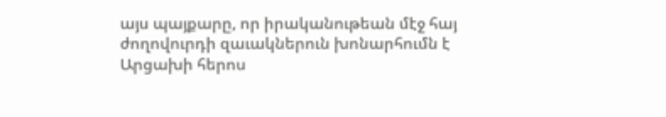այս պայքարը, որ իրականութեան մէջ հայ ժողովուրդի զաւակներուն խոնարհումն է Արցախի հերոս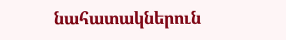նահատակներուն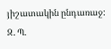յիշատակին ընդառաջ:
Զ. Պ.